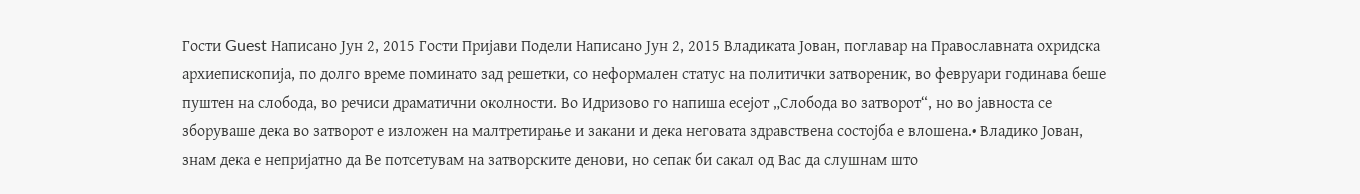Гости Guest Написано Јун 2, 2015 Гости Пријави Подели Написано Јун 2, 2015 Владиката Јован, поглавар на Православната охридска архиепископија, по долго време поминато зад решетки, со неформален статус на политички затвореник, во февруари годинава беше пуштен на слобода, во речиси драматични околности. Во Идризово го напиша есејот „Слобода во затворот“, но во јавноста се зборуваше дека во затворот е изложен на малтретирање и закани и дека неговата здравствена состојба е влошена.• Владико Јован, знам дека е непријатно да Ве потсетувам на затворските денови, но сепак би сакал од Вас да слушнам што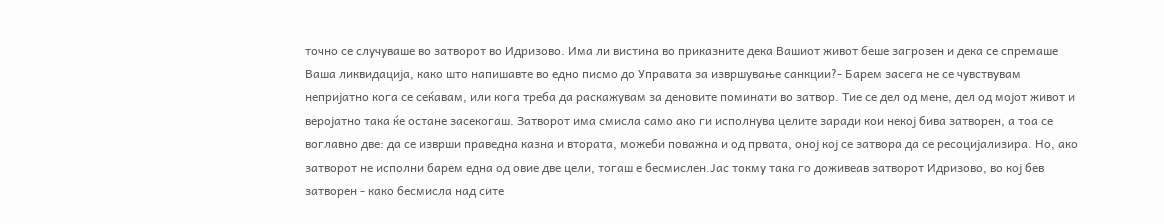точно се случуваше во затворот во Идризово. Има ли вистина во приказните дека Вашиот живот беше загрозен и дека се спремаше Ваша ликвидација, како што напишавте во едно писмо до Управата за извршување санкции?- Барем засега не се чувствувам непријатно кога се сеќавам, или кога треба да раскажувам за деновите поминати во затвор. Тие се дел од мене, дел од мојот живот и веројатно така ќе остане засекогаш. Затворот има смисла само ако ги исполнува целите заради кои некој бива затворен, а тоа се воглавно две: да се изврши праведна казна и втората, можеби поважна и од првата, оној кој се затвора да се ресоцијализира. Но, ако затворот не исполни барем една од овие две цели, тогаш е бесмислен.Јас токму така го доживеав затворот Идризово, во кој бев затворен - како бесмисла над сите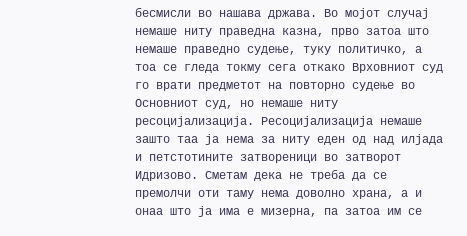бесмисли во нашава држава. Во мојот случај немаше ниту праведна казна, прво затоа што немаше праведно судење, туку политичко, а тоа се гледа токму сега откако Врховниот суд го врати предметот на повторно судење во Основниот суд, но немаше ниту ресоцијализација. Ресоцијализација немаше зашто таа ја нема за ниту еден од над илјада и петстотините затвореници во затворот Идризово. Сметам дека не треба да се премолчи оти таму нема доволно храна, а и онаа што ја има е мизерна, па затоа им се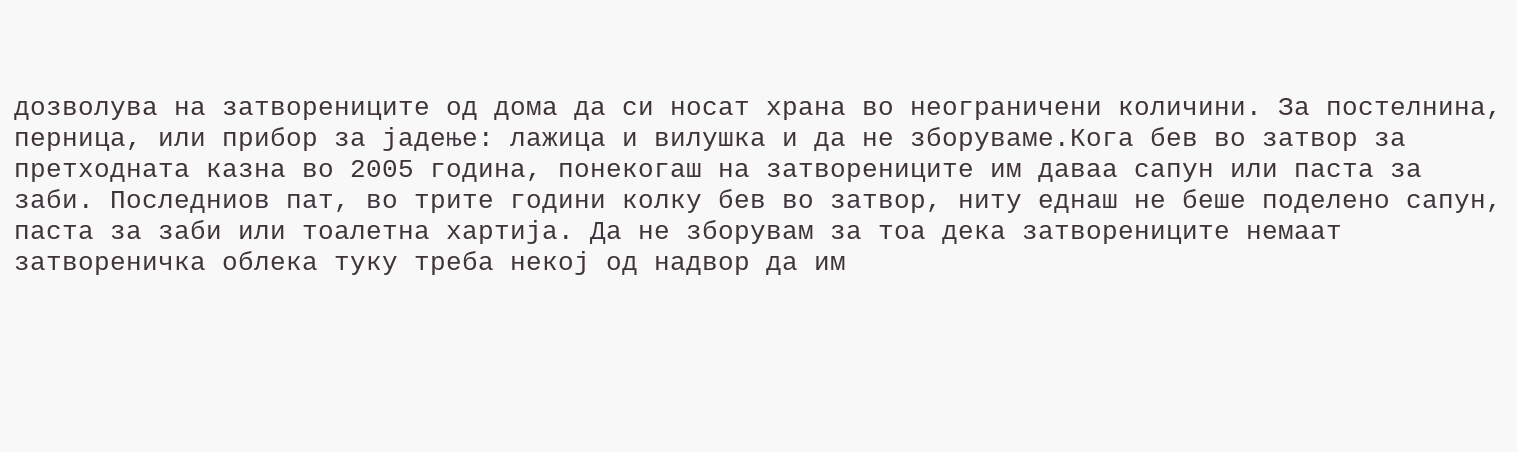дозволува на затворениците од дома да си носат храна во неограничени количини. За постелнина, перница, или прибор за јадење: лажица и вилушка и да не зборуваме.Кога бев во затвор за претходната казна во 2005 година, понекогаш на затворениците им даваа сапун или паста за заби. Последниов пат, во трите години колку бев во затвор, ниту еднаш не беше поделено сапун, паста за заби или тоалетна хартија. Да не зборувам за тоа дека затворениците немаат затвореничка облека туку треба некој од надвор да им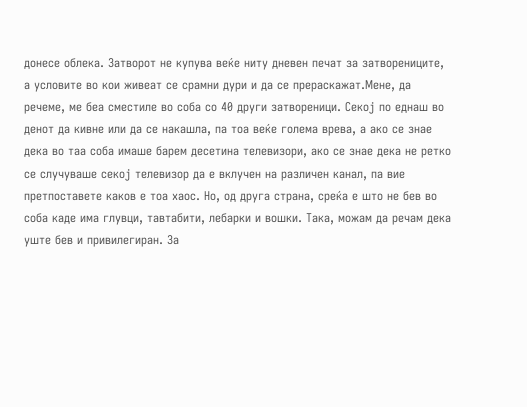донесе облека. Затворот не купува веќе ниту дневен печат за затворениците, а условите во кои живеат се срамни дури и да се прераскажат.Мене, да речеме, ме беа сместиле во соба со 40 други затвореници. Секој по еднаш во денот да кивне или да се накашла, па тоа веќе голема врева, а ако се знае дека во таа соба имаше барем десетина телевизори, ако се знае дека не ретко се случуваше секој телевизор да е вклучен на различен канал, па вие претпоставете каков е тоа хаос. Но, од друга страна, среќа е што не бев во соба каде има глувци, тавтабити, лебарки и вошки. Така, можам да речам дека уште бев и привилегиран. За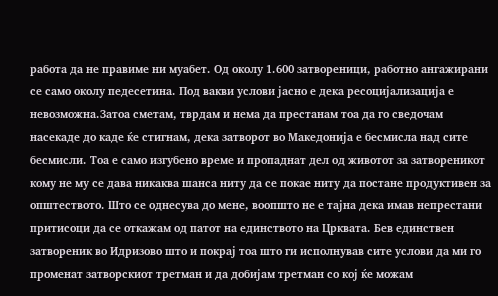работа да не правиме ни муабет. Од околу 1.600 затвореници, работно ангажирани се само околу педесетина. Под вакви услови јасно е дека ресоцијализација е невозможна.Затоа сметам, тврдам и нема да престанам тоа да го сведочам насекаде до каде ќе стигнам, дека затворот во Македонија е бесмисла над сите бесмисли. Тоа е само изгубено време и пропаднат дел од животот за затвореникот кому не му се дава никаква шанса ниту да се покае ниту да постане продуктивен за општеството. Што се однесува до мене, воопшто не е тајна дека имав непрестани притисоци да се откажам од патот на единството на Црквата. Бев единствен затвореник во Идризово што и покрај тоа што ги исполнував сите услови да ми го променат затворскиот третман и да добијам третман со кој ќе можам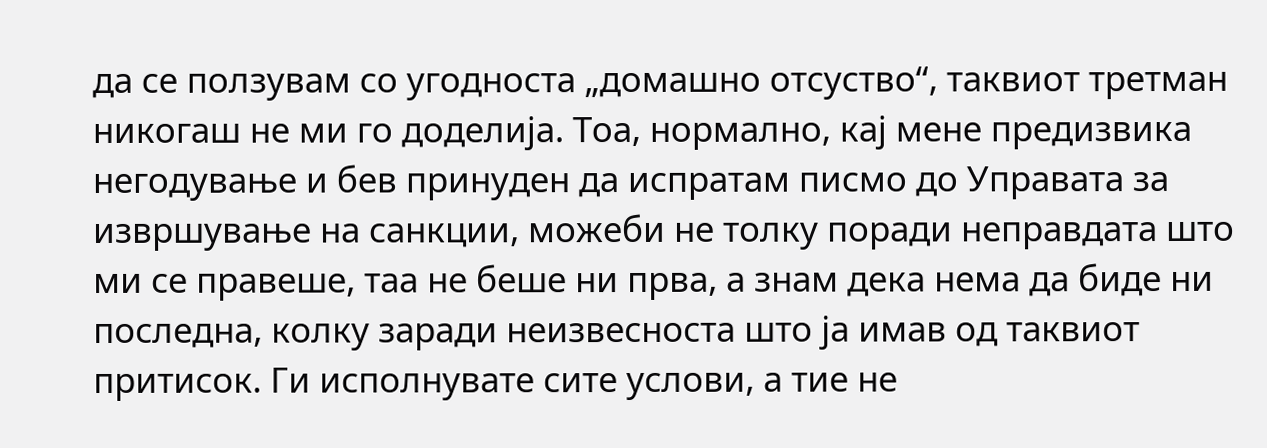да се ползувам со угодноста „домашно отсуство“, таквиот третман никогаш не ми го доделија. Тоа, нормално, кај мене предизвика негодување и бев принуден да испратам писмо до Управата за извршување на санкции, можеби не толку поради неправдата што ми се правеше, таа не беше ни прва, а знам дека нема да биде ни последна, колку заради неизвесноста што ја имав од таквиот притисок. Ги исполнувате сите услови, а тие не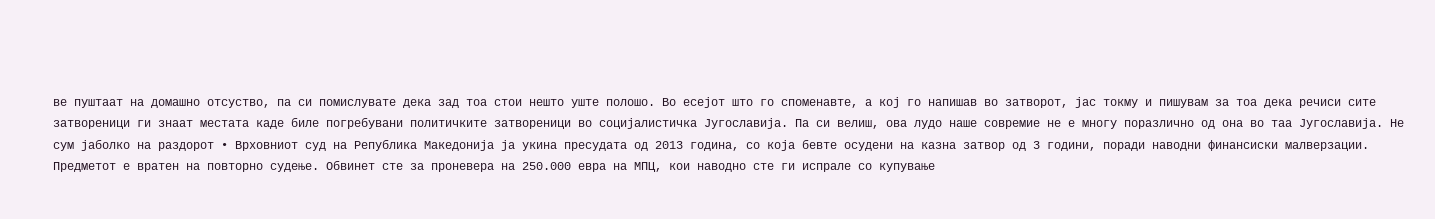ве пуштаат на домашно отсуство, па си помислувате дека зад тоа стои нешто уште полошо. Во есејот што го споменавте, а кој го напишав во затворот, јас токму и пишувам за тоа дека речиси сите затвореници ги знаат местата каде биле погребувани политичките затвореници во социјалистичка Југославија. Па си велиш, ова лудо наше совремие не е многу поразлично од она во таа Југославија. Не сум јаболко на раздорот • Врховниот суд на Република Македонија ја укина пресудата од 2013 година, со која бевте осудени на казна затвор од 3 години, поради наводни финансиски малверзации. Предметот е вратен на повторно судење. Обвинет сте за проневера на 250.000 евра на МПЦ, кои наводно сте ги испрале со купување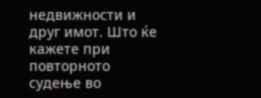недвижности и друг имот. Што ќе кажете при повторното судење во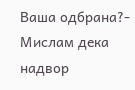Ваша одбрана?- Мислам дека надвор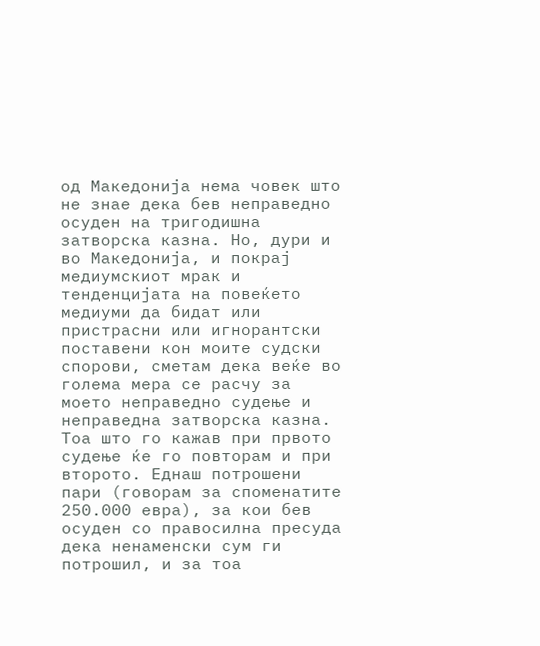од Македонија нема човек што не знае дека бев неправедно осуден на тригодишна затворска казна. Но, дури и во Македонија, и покрај медиумскиот мрак и тенденцијата на повеќето медиуми да бидат или пристрасни или игнорантски поставени кон моите судски спорови, сметам дека веќе во голема мера се расчу за моето неправедно судење и неправедна затворска казна. Тоа што го кажав при првото судење ќе го повторам и при второто. Еднаш потрошени пари (говорам за споменатите 250.000 евра), за кои бев осуден со правосилна пресуда дека ненаменски сум ги потрошил, и за тоа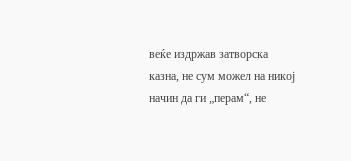веќе издржав затворска казна, не сум можел на никој начин да ги „перам“, не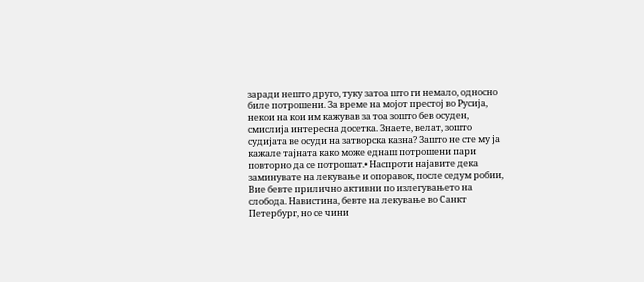заради нешто друго, туку затоа што ги немало, односно биле потрошени. За време на мојот престој во Русија, некои на кои им кажував за тоа зошто бев осуден, смислија интересна досетка. Знаете, велат, зошто судијата ве осуди на затворска казна? Зашто не сте му ја кажале тајната како може еднаш потрошени пари повторно да се потрошат.• Наспроти најавите дека заминувате на лекување и опоравок, после седум робии, Вие бевте прилично активни по излегувањето на слобода. Навистина, бевте на лекување во Санкт Петербург, но се чини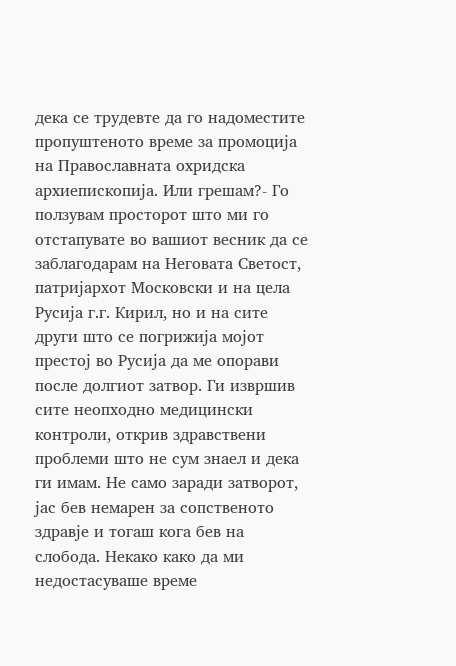дека се трудевте да го надоместите пропуштеното време за промоција на Православната охридска архиепископија. Или грешам?- Го ползувам просторот што ми го отстапувате во вашиот весник да се заблагодарам на Неговата Светост, патријархот Московски и на цела Русија г.г. Кирил, но и на сите други што се погрижија мојот престој во Русија да ме опорави после долгиот затвор. Ги извршив сите неопходно медицински контроли, открив здравствени проблеми што не сум знаел и дека ги имам. Не само заради затворот, јас бев немарен за сопственото здравје и тогаш кога бев на слобода. Некако како да ми недостасуваше време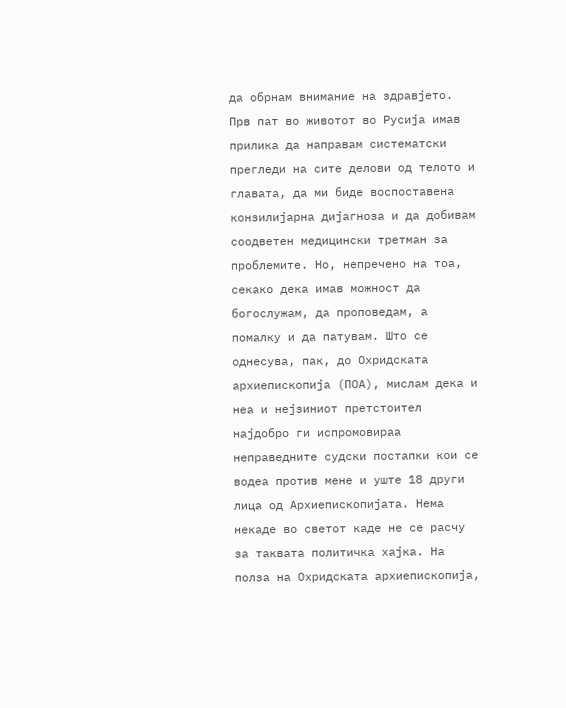да обрнам внимание на здравјето. Прв пат во животот во Русија имав прилика да направам систематски прегледи на сите делови од телото и главата, да ми биде воспоставена конзилијарна дијагноза и да добивам соодветен медицински третман за проблемите. Но, непречено на тоа, секако дека имав можност да богослужам, да проповедам, а помалку и да патувам. Што се однесува, пак, до Охридската архиепископија (ПОА), мислам дека и неа и нејзиниот претстоител најдобро ги испромовираа неправедните судски постапки кои се водеа против мене и уште 18 други лица од Архиепископијата. Нема некаде во светот каде не се расчу за таквата политичка хајка. На полза на Охридската архиепископија,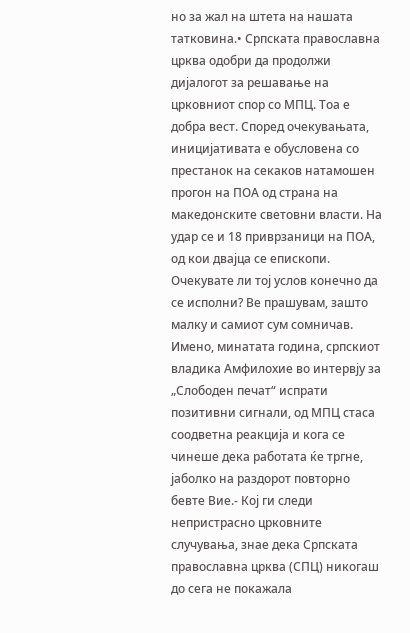но за жал на штета на нашата татковина.• Српската православна црква одобри да продолжи дијалогот за решавање на црковниот спор со МПЦ. Тоа е добра вест. Според очекувањата, иницијативата е обусловена со престанок на секаков натамошен прогон на ПОА од страна на македонските световни власти. На удар се и 18 приврзаници на ПОА, од кои двајца се епископи. Очекувате ли тој услов конечно да се исполни? Ве прашувам, зашто малку и самиот сум сомничав. Имено, минатата година, српскиот владика Амфилохие во интервју за „Слободен печат“ испрати позитивни сигнали, од МПЦ стаса соодветна реакција и кога се чинеше дека работата ќе тргне, јаболко на раздорот повторно бевте Вие.- Кој ги следи непристрасно црковните случувања, знае дека Српската православна црква (СПЦ) никогаш до сега не покажала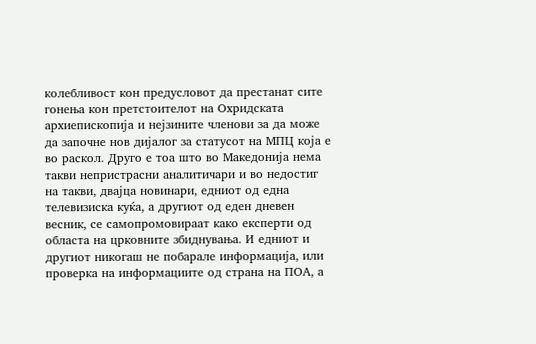колебливост кон предусловот да престанат сите гонења кон претстоителот на Охридската архиепископија и нејзините членови за да може да започне нов дијалог за статусот на МПЦ која е во раскол. Друго е тоа што во Македонија нема такви непристрасни аналитичари и во недостиг на такви, двајца новинари, едниот од една телевизиска куќа, а другиот од еден дневен весник, се самопромовираат како експерти од областа на црковните збиднувања. И едниот и другиот никогаш не побарале информација, или проверка на информациите од страна на ПОА, а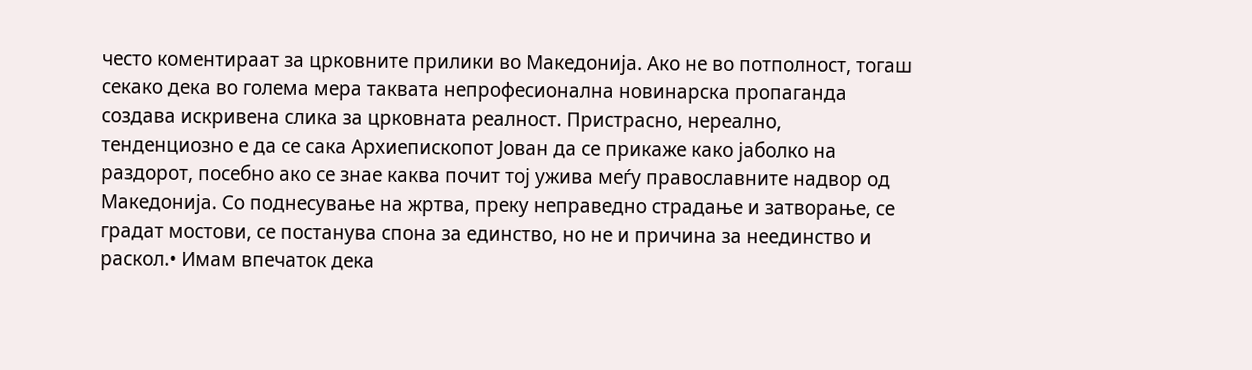често коментираат за црковните прилики во Македонија. Ако не во потполност, тогаш секако дека во голема мера таквата непрофесионална новинарска пропаганда создава искривена слика за црковната реалност. Пристрасно, нереално, тенденциозно е да се сака Архиепископот Јован да се прикаже како јаболко на раздорот, посебно ако се знае каква почит тој ужива меѓу православните надвор од Македонија. Со поднесување на жртва, преку неправедно страдање и затворање, се градат мостови, се постанува спона за единство, но не и причина за неединство и раскол.• Имам впечаток дека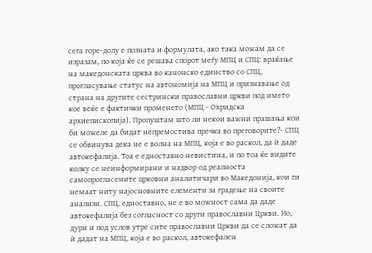сега горе-долу е позната и формулата, ако така можам да се изразам, по која ќе се решава спорот меѓу МПЦ и СПЦ: враќање на македонската црква во канонско единство со СПЦ, прогласување статус на автономија на МПЦ и признавање од страна на другите сестрински православни цркви под името кое веќе е фактички променето (МПЦ - Охридска архиепископија). Пропуштам што ли некои важни прашања кои би можеле да бидат непремостива пречка во преговорите?- СПЦ се обвинува дека не е волна на МПЦ, која е во раскол, да ѝ даде автокефалија. Тоа е едноставно невистина, и по тоа ќе видите колку се неинформирани и надвор од реалноста самопрогласените црковни аналитичари во Македонија, кои ги немаат ниту најосновните елементи за градење на своите анализи. СПЦ, едноставно, не е во можност сама да даде автокефалија без согласност со други православни Цркви. Но, дури и под услов утре сите православни Цркви да се сложат да ѝ дадат на МПЦ, која е во раскол, автокефален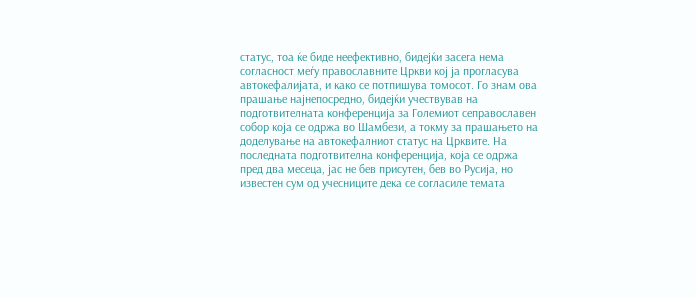статус, тоа ќе биде неефективно, бидејќи засега нема согласност меѓу православните Цркви кој ја прогласува автокефалијата, и како се потпишува томосот. Го знам ова прашање најнепосредно, бидејќи учествував на подготвителната конференција за Големиот сеправославен собор која се одржа во Шамбези, а токму за прашањето на доделување на автокефалниот статус на Црквите. На последната подготвителна конференција, која се одржа пред два месеца, јас не бев присутен, бев во Русија, но известен сум од учесниците дека се согласиле темата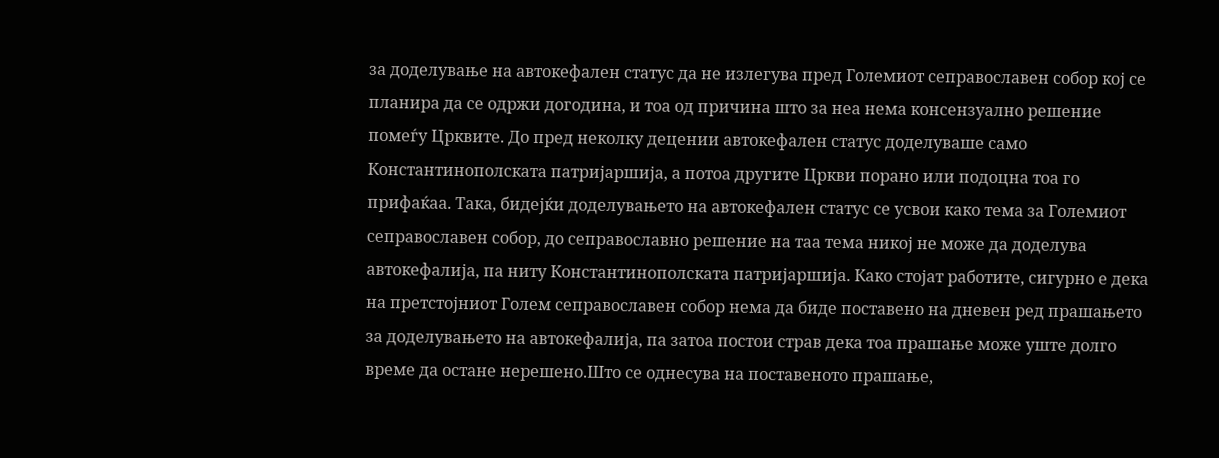за доделување на автокефален статус да не излегува пред Големиот сеправославен собор кој се планира да се одржи догодина, и тоа од причина што за неа нема консензуално решение помеѓу Црквите. До пред неколку децении автокефален статус доделуваше само Константинополската патријаршија, а потоа другите Цркви порано или подоцна тоа го прифаќаа. Така, бидејќи доделувањето на автокефален статус се усвои како тема за Големиот сеправославен собор, до сеправославно решение на таа тема никој не може да доделува автокефалија, па ниту Константинополската патријаршија. Како стојат работите, сигурно е дека на претстојниот Голем сеправославен собор нема да биде поставено на дневен ред прашањето за доделувањето на автокефалија, па затоа постои страв дека тоа прашање може уште долго време да остане нерешено.Што се однесува на поставеното прашање,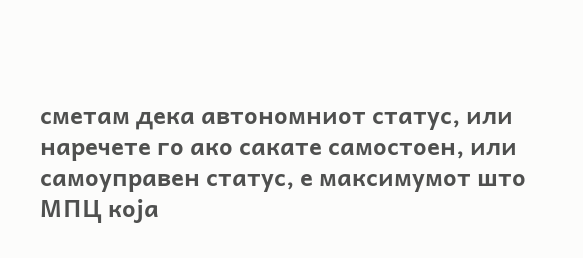сметам дека автономниот статус, или наречете го ако сакате самостоен, или самоуправен статус, е максимумот што МПЦ која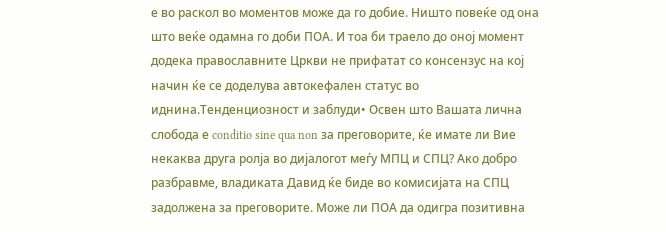е во раскол во моментов може да го добие. Ништо повеќе од она што веќе одамна го доби ПОА. И тоа би траело до оној момент додека православните Цркви не прифатат со консензус на кој начин ќе се доделува автокефален статус во иднина.Тенденциозност и заблуди• Освен што Вашата лична слобода е conditio sine qua non за преговорите, ќе имате ли Вие некаква друга ролја во дијалогот меѓу МПЦ и СПЦ? Ако добро разбравме, владиката Давид ќе биде во комисијата на СПЦ задолжена за преговорите. Може ли ПОА да одигра позитивна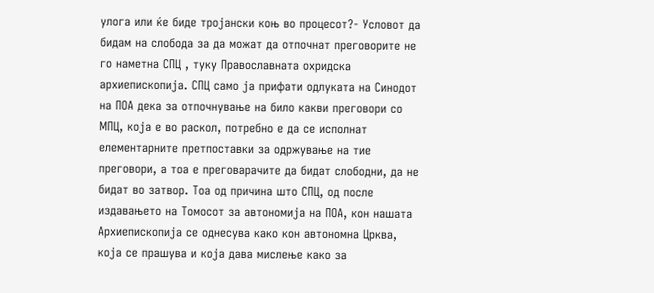улога или ќе биде тројански коњ во процесот?- Условот да бидам на слобода за да можат да отпочнат преговорите не го наметна СПЦ , туку Православната охридска архиепископија. СПЦ само ја прифати одлуката на Синодот на ПОА дека за отпочнување на било какви преговори со МПЦ, која е во раскол, потребно е да се исполнат елементарните претпоставки за одржување на тие преговори, а тоа е преговарачите да бидат слободни, да не бидат во затвор. Тоа од причина што СПЦ, од после издавањето на Томосот за автономија на ПОА, кон нашата Архиепископија се однесува како кон автономна Црква, која се прашува и која дава мислење како за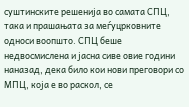суштинските решенија во самата СПЦ, така и прашањата за меѓуцрковните односи воопшто. СПЦ беше недвосмислена и јасна сиве овие години наназад, дека било кои нови преговори со МПЦ, која е во раскол, се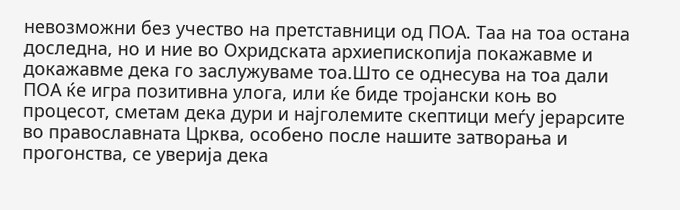невозможни без учество на претставници од ПОА. Таа на тоа остана доследна, но и ние во Охридската архиепископија покажавме и докажавме дека го заслужуваме тоа.Што се однесува на тоа дали ПОА ќе игра позитивна улога, или ќе биде тројански коњ во процесот, сметам дека дури и најголемите скептици меѓу јерарсите во православната Црква, особено после нашите затворања и прогонства, се уверија дека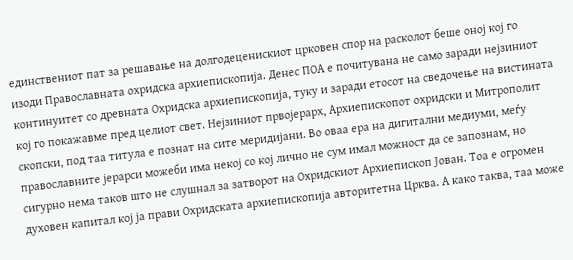единствениот пат за решавање на долгодеценискиот црковен спор на расколот беше оној кој го изоди Православната охридска архиепископија. Денес ПОА е почитувана не само заради нејзиниот континуитет со древната Охридска архиепископија, туку и заради етосот на сведочење на вистината кој го покажавме пред целиот свет. Нејзиниот првојерарх, Архиепископот охридски и Митрополит скопски, под таа титула е познат на сите меридијани. Во оваа ера на дигитални медиуми, меѓу православните јерарси можеби има некој со кој лично не сум имал можност да се запознам, но сигурно нема таков што не слушнал за затворот на Охридскиот Архиепископ Јован. Тоа е огромен духовен капитал кој ја прави Охридската архиепископија авторитетна Црква. А како таква, таа може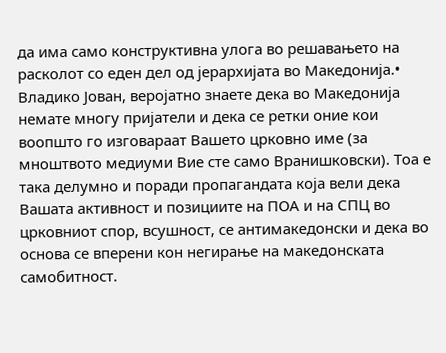да има само конструктивна улога во решавањето на расколот со еден дел од јерархијата во Македонија.• Владико Јован, веројатно знаете дека во Македонија немате многу пријатели и дека се ретки оние кои воопшто го изговараат Вашето црковно име (за мноштвото медиуми Вие сте само Вранишковски). Тоа е така делумно и поради пропагандата која вели дека Вашата активност и позициите на ПОА и на СПЦ во црковниот спор, всушност, се антимакедонски и дека во основа се вперени кон негирање на македонската самобитност.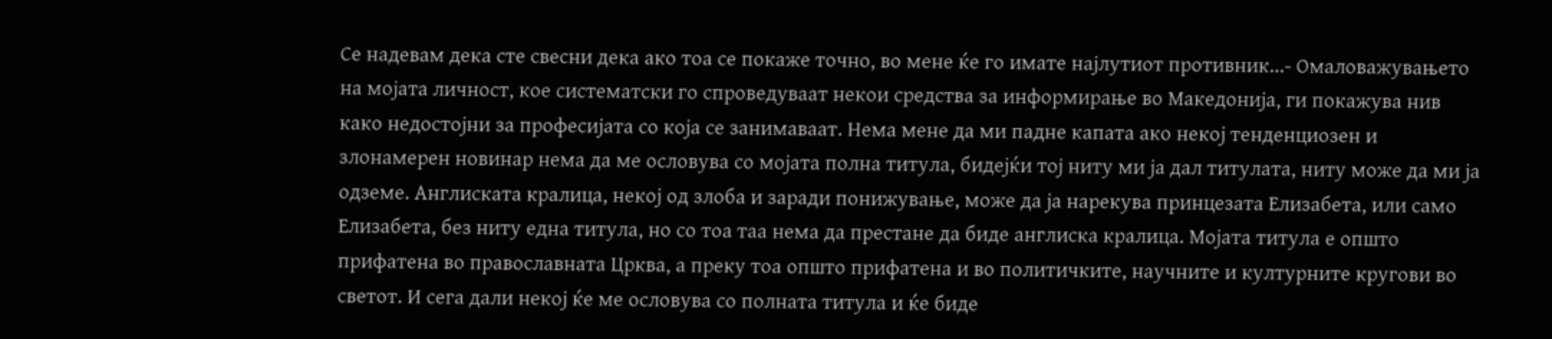Се надевам дека сте свесни дека ако тоа се покаже точно, во мене ќе го имате најлутиот противник...- Омаловажувањето на мојата личност, кое систематски го спроведуваат некои средства за информирање во Македонија, ги покажува нив како недостојни за професијата со која се занимаваат. Нема мене да ми падне капата ако некој тенденциозен и злонамерен новинар нема да ме ословува со мојата полна титула, бидејќи тој ниту ми ја дал титулата, ниту може да ми ја одземе. Англиската кралица, некој од злоба и заради понижување, може да ја нарекува принцезата Елизабета, или само Елизабета, без ниту една титула, но со тоа таа нема да престане да биде англиска кралица. Мојата титула е општо прифатена во православната Црква, а преку тоа општо прифатена и во политичките, научните и културните кругови во светот. И сега дали некој ќе ме ословува со полната титула и ќе биде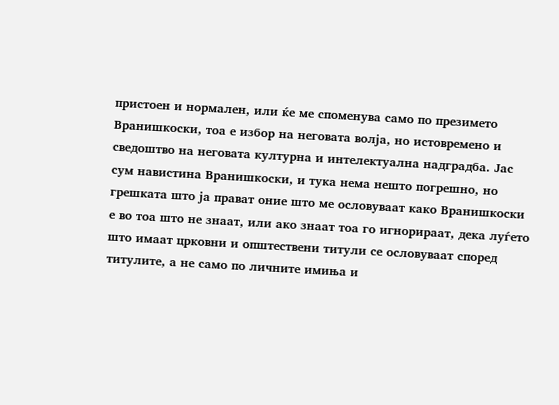пристоен и нормален, или ќе ме споменува само по презимето Вранишкоски, тоа е избор на неговата волја, но истовремено и сведоштво на неговата културна и интелектуална надградба. Јас сум навистина Вранишкоски, и тука нема нешто погрешно, но грешката што ја прават оние што ме ословуваат како Вранишкоски е во тоа што не знаат, или ако знаат тоа го игнорираат, дека луѓето што имаат црковни и општествени титули се ословуваат според титулите, а не само по личните имиња и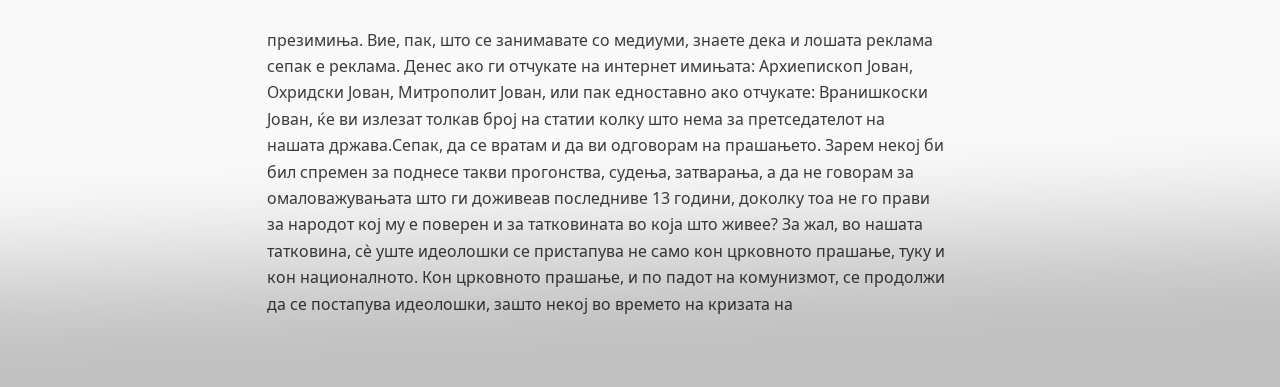презимиња. Вие, пак, што се занимавате со медиуми, знаете дека и лошата реклама сепак е реклама. Денес ако ги отчукате на интернет имињата: Архиепископ Јован, Охридски Јован, Митрополит Јован, или пак едноставно ако отчукате: Вранишкоски Јован, ќе ви излезат толкав број на статии колку што нема за претседателот на нашата држава.Сепак, да се вратам и да ви одговорам на прашањето. Зарем некој би бил спремен за поднесе такви прогонства, судења, затварања, а да не говорам за омаловажувањата што ги доживeав последниве 13 години, доколку тоа не го прави за народот кој му е поверен и за татковината во која што живее? За жал, во нашата татковина, сѐ уште идеолошки се пристапува не само кон црковното прашање, туку и кон националното. Кон црковното прашање, и по падот на комунизмот, се продолжи да се постапува идеолошки, зашто некој во времето на кризата на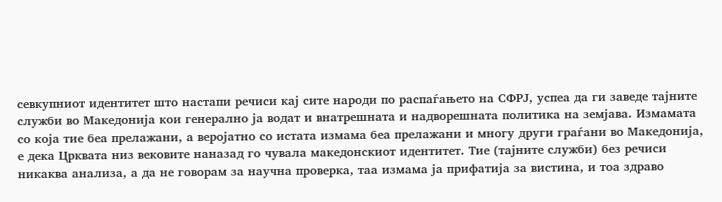севкупниот идентитет што настапи речиси кај сите народи по распаѓањето на СФРЈ, успеа да ги заведе тајните служби во Македонија кои генерално ја водат и внатрешната и надворешната политика на земјава. Измамата со која тие беа прелажани, а веројатно со истата измама беа прелажани и многу други граѓани во Македонија, е дека Црквата низ вековите наназад го чувала македонскиот идентитет. Тие (тајните служби) без речиси никаква анализа, а да не говорам за научна проверка, таа измама ја прифатија за вистина, и тоа здраво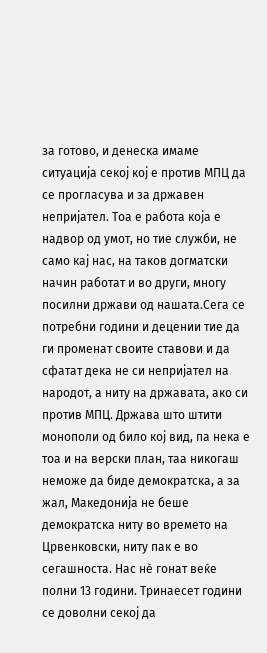за готово, и денеска имаме ситуација секој кој е против МПЦ да се прогласува и за државен непријател. Тоа е работа која е надвор од умот, но тие служби, не само кај нас, на таков догматски начин работат и во други, многу посилни држави од нашата.Сега се потребни години и децении тие да ги променат своите ставови и да сфатат дека не си непријател на народот, а ниту на државата, ако си против МПЦ. Држава што штити монополи од било кој вид, па нека е тоа и на верски план, таа никогаш неможе да биде демократска, а за жал, Македонија не беше демократска ниту во времето на Црвенковски, ниту пак е во сегашноста. Нас нè гонат веќе полни 13 години. Тринаесет години се доволни секој да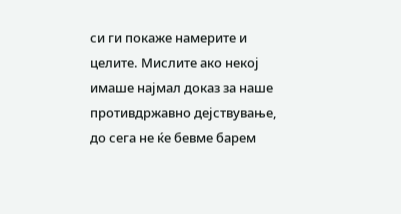си ги покаже намерите и целите. Мислите ако некој имаше најмал доказ за наше противдржавно дејствување, до сега не ќе бевме барем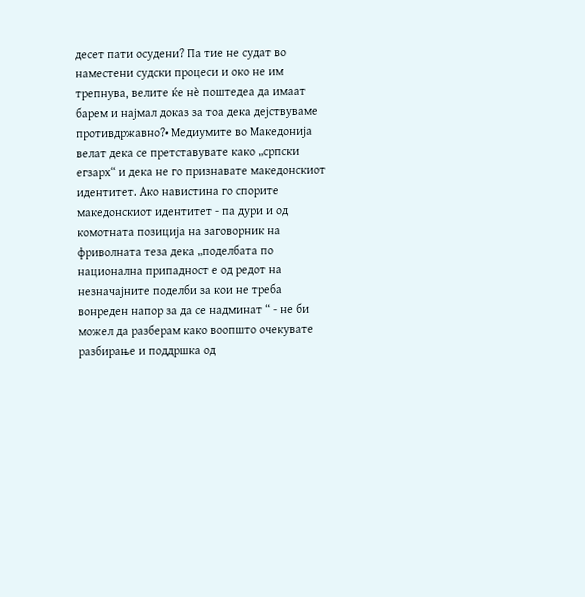десет пати осудени? Па тие не судат во наместени судски процеси и око не им трепнува, велите ќе нè поштедеа да имаат барем и најмал доказ за тоа дека дејствуваме противдржавно?• Медиумите во Македонија велат дека се претставувате како „српски егзарх“ и дека не го признавате македонскиот идентитет. Ако навистина го спорите македонскиот идентитет - па дури и од комотната позиција на заговорник на фриволната теза дека „поделбата по национална припадност е од редот на незначајните поделби за кои не треба вонреден напор за да се надминат “ - не би можел да разберам како воопшто очекувате разбирање и поддршка од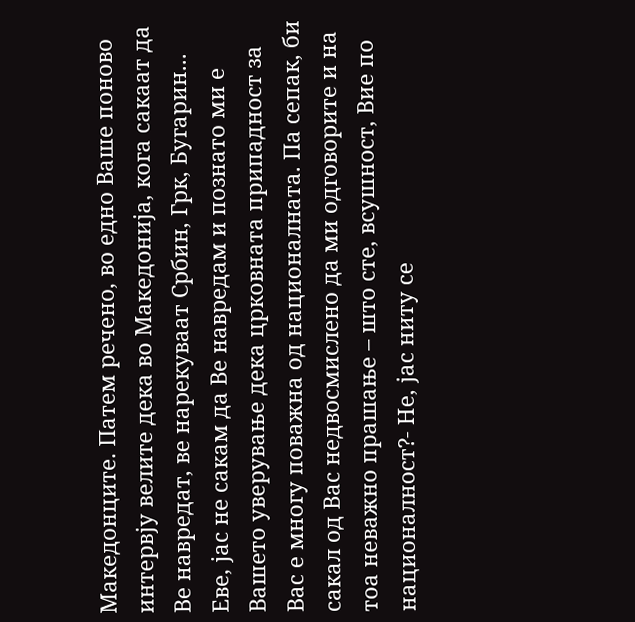Македонците. Патем речено, во едно Ваше поново интервју велите дека во Македонија, кога сакаат да Ве навредат, ве нарекуваат Србин, Грк, Бугарин... Еве, јас не сакам да Ве навредам и познато ми е Вашето уверување дека црковната припадност за Вас е многу поважна од националната. Па сепак, би сакал од Вас недвосмислено да ми одговорите и на тоа неважно прашање – што сте, всушност, Вие по националност?- Не, јас ниту се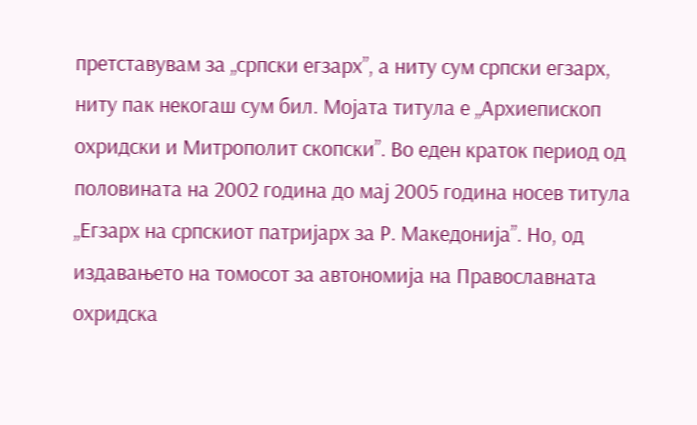претставувам за „српски егзарх”, а ниту сум српски егзарх, ниту пак некогаш сум бил. Мојата титула е „Архиепископ охридски и Митрополит скопски”. Во еден краток период од половината на 2002 година до мај 2005 година носев титула „Егзарх на српскиот патријарх за Р. Македонија”. Но, од издавањето на томосот за автономија на Православната охридска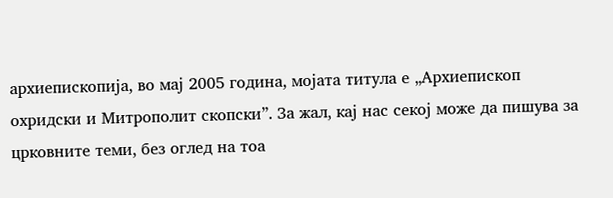архиепископија, во мај 2005 година, мојата титула е „Архиепископ охридски и Митрополит скопски”. За жал, кај нас секој може да пишува за црковните теми, без оглед на тоа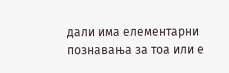дали има елементарни познавања за тоа или е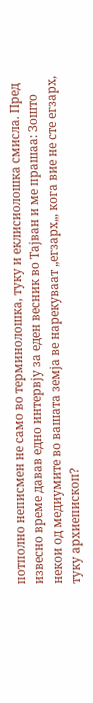потполно неписмен не само во терминолошка, туку и еклисиолошка смисла. Пред извесно време давав едно интервју за еден весник во Тајван и ме прашаа: Зошто некои од медиумите во вашата земја ве нарекуваат „егзарх„, кога вие не сте егзарх, туку архиепископ?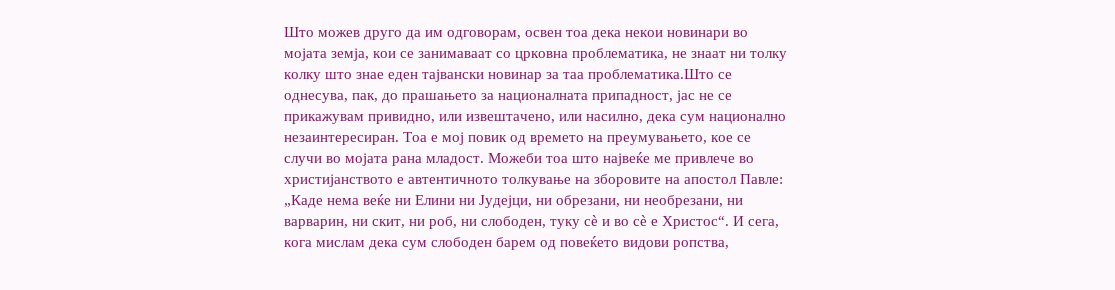Што можев друго да им одговорам, освен тоа дека некои новинари во мојата земја, кои се занимаваат со црковна проблематика, не знаат ни толку колку што знае еден тајвански новинар за таа проблематика.Што се однесува, пак, до прашањето за националната припадност, јас не се прикажувам привидно, или извештачено, или насилно, дека сум национално незаинтересиран. Тоа е мој повик од времето на преумувањето, кое се случи во мојата рана младост. Можеби тоа што највеќе ме привлече во христијанството е автентичното толкување на зборовите на апостол Павле: „Каде нема веќе ни Елини ни Јудејци, ни обрезани, ни необрезани, ни варварин, ни скит, ни роб, ни слободен, туку сè и во сè е Христос“. И сега, кога мислам дека сум слободен барем од повеќето видови ропства,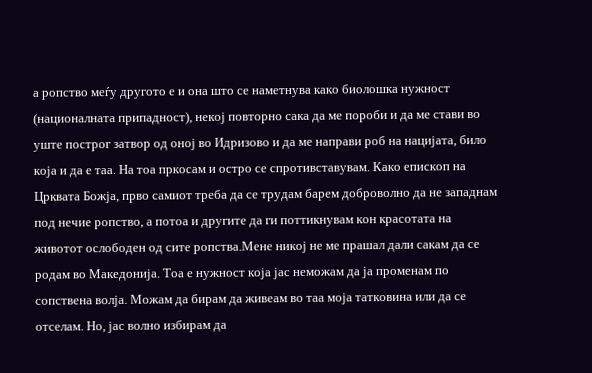а ропство меѓу другото е и она што се наметнува како биолошка нужност (националната припадност), некој повторно сака да ме пороби и да ме стави во уште построг затвор од оној во Идризово и да ме направи роб на нацијата, било која и да е таа. На тоа пркосам и остро се спротивставувам. Како епископ на Црквата Божја, прво самиот треба да се трудам барем доброволно да не западнам под нечие ропство, а потоа и другите да ги поттикнувам кон красотата на животот ослободен од сите ропства.Мене никој не ме прашал дали сакам да се родам во Македонија. Тоа е нужност која јас неможам да ја променам по сопствена волја. Можам да бирам да живеам во таа моја татковина или да се отселам. Но, јас волно избирам да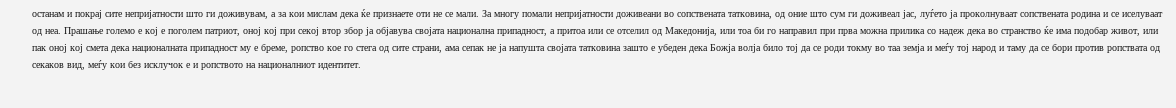останам и покрај сите непријатности што ги доживувам, а за кои мислам дека ќе признаете оти не се мали. За многу помали непријатности доживеани во сопствената татковина, од оние што сум ги доживеал јас, луѓето ја проколнуваат сопствената родина и се иселуваат од неа. Прашање големо е кој е поголем патриот, оној кој при секој втор збор ја објавува својата национална припадност, а притоа или се отселил од Македонија, или тоа би го направил при прва можна прилика со надеж дека во странство ќе има подобар живот, или пак оној кој смета дека националната припадност му е бреме, ропство кое го стега од сите страни, ама сепак не ја напушта својата татковина зашто е убеден дека Божја волја било тој да се роди токму во таа земја и меѓу тој народ и таму да се бори против ропствата од секаков вид, меѓу кои без исклучок е и ропството на националниот идентитет.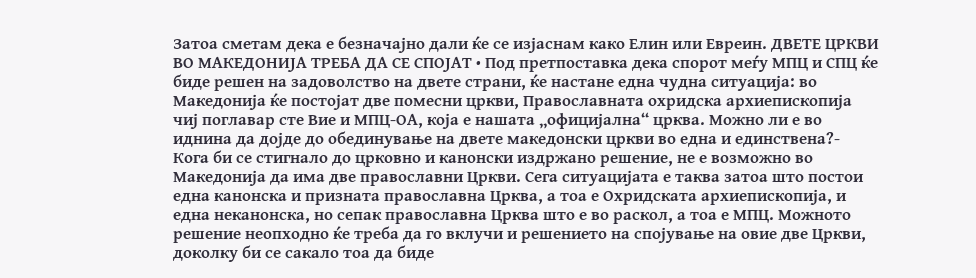Затоа сметам дека е безначајно дали ќе се изјаснам како Елин или Евреин. ДВЕТЕ ЦРКВИ ВО МАКЕДОНИЈА ТРЕБА ДА СЕ СПОЈАТ • Под претпоставка дека спорот меѓу МПЦ и СПЦ ќе биде решен на задоволство на двете страни, ќе настане една чудна ситуација: во Македонија ќе постојат две помесни цркви, Православната охридска архиепископија чиј поглавар сте Вие и МПЦ-ОА, која е нашата „официјална“ црква. Можно ли е во иднина да дојде до обединување на двете македонски цркви во една и единствена?- Кога би се стигнало до црковно и канонски издржано решение, не е возможно во Македонија да има две православни Цркви. Сега ситуацијата е таква затоа што постои една канонска и призната православна Црква, а тоа е Охридската архиепископија, и една неканонска, но сепак православна Црква што е во раскол, а тоа е МПЦ. Можното решение неопходно ќе треба да го вклучи и решението на спојување на овие две Цркви, доколку би се сакало тоа да биде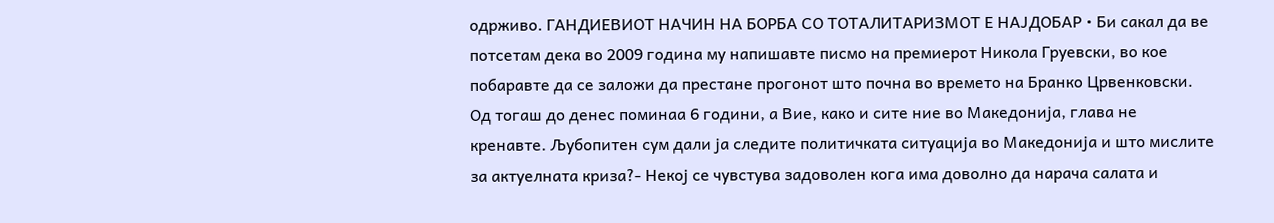одрживо. ГАНДИЕВИОТ НАЧИН НА БОРБА СО ТОТАЛИТАРИЗМОТ Е НАЈДОБАР • Би сакал да ве потсетам дека во 2009 година му напишавте писмо на премиерот Никола Груевски, во кое побаравте да се заложи да престане прогонот што почна во времето на Бранко Црвенковски. Од тогаш до денес поминаа 6 години, а Вие, како и сите ние во Македонија, глава не кренавте. Љубопитен сум дали ја следите политичката ситуација во Македонија и што мислите за актуелната криза?- Некој се чувстува задоволен кога има доволно да нарача салата и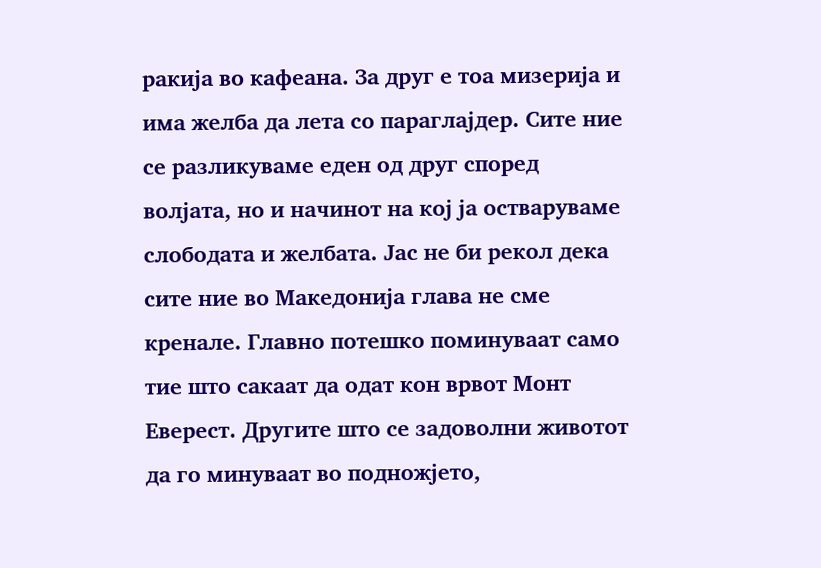ракија во кафеана. За друг е тоа мизерија и има желба да лета со параглајдер. Сите ние се разликуваме еден од друг според волјата, но и начинот на кој ја остваруваме слободата и желбата. Јас не би рекол дека сите ние во Македонија глава не сме кренале. Главно потешко поминуваат само тие што сакаат да одат кон врвот Монт Еверест. Другите што се задоволни животот да го минуваат во подножјето,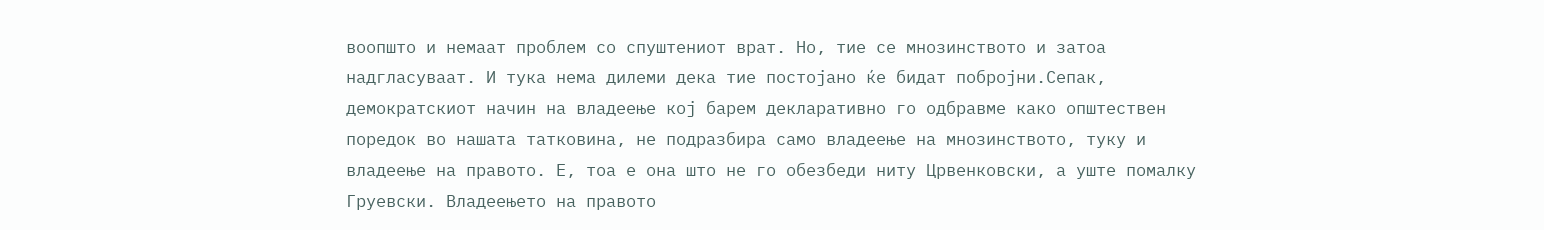воопшто и немаат проблем со спуштениот врат. Но, тие се мнозинството и затоа надгласуваат. И тука нема дилеми дека тие постојано ќе бидат побројни.Сепак, демократскиот начин на владеење кој барем декларативно го одбравме како општествен поредок во нашата татковина, не подразбира само владеење на мнозинството, туку и владеење на правото. Е, тоа е она што не го обезбеди ниту Црвенковски, а уште помалку Груевски. Владеењето на правото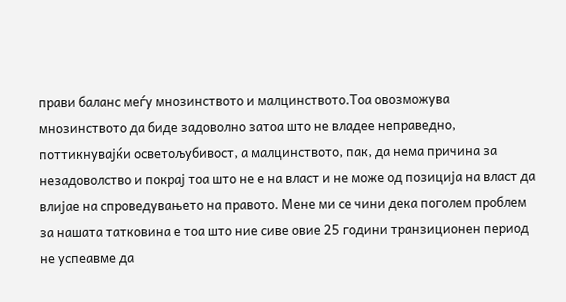прави баланс меѓу мнозинството и малцинството.Тоа овозможува мнозинството да биде задоволно затоа што не владее неправедно, поттикнувајќи осветољубивост, а малцинството, пак, да нема причина за незадоволство и покрај тоа што не е на власт и не може од позиција на власт да влијае на спроведувањето на правото. Мене ми се чини дека поголем проблем за нашата татковина е тоа што ние сиве овие 25 години транзиционен период не успеавме да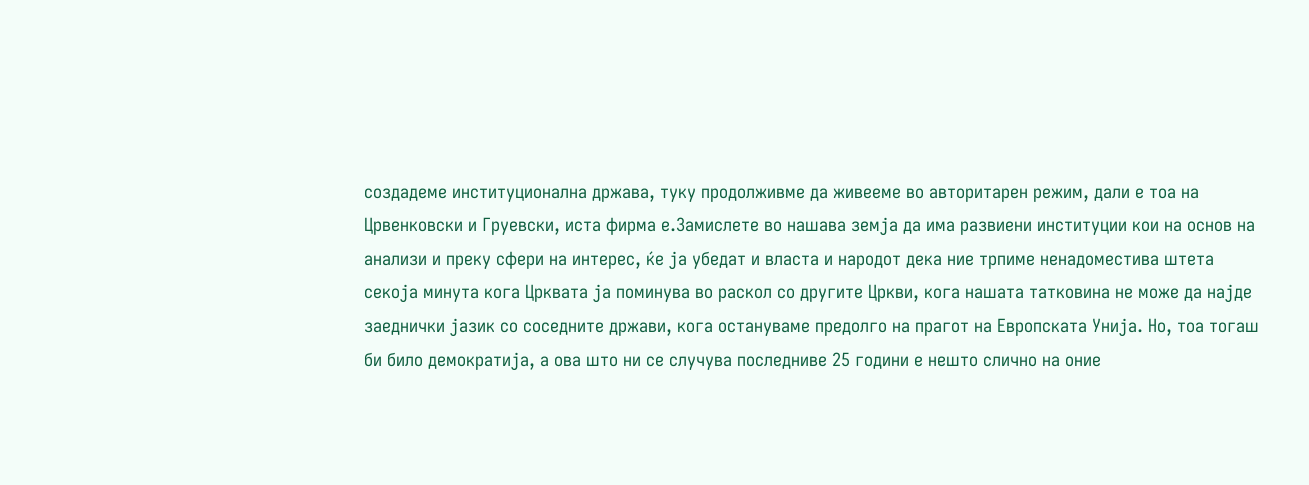создадеме институционална држава, туку продолживме да живееме во авторитарен режим, дали е тоа на Црвенковски и Груевски, иста фирма е.Замислете во нашава земја да има развиени институции кои на основ на анализи и преку сфери на интерес, ќе ја убедат и власта и народот дека ние трпиме ненадоместива штета секоја минута кога Црквата ја поминува во раскол со другите Цркви, кога нашата татковина не може да најде заеднички јазик со соседните држави, кога остануваме предолго на прагот на Европската Унија. Но, тоа тогаш би било демократија, а ова што ни се случува последниве 25 години е нешто слично на оние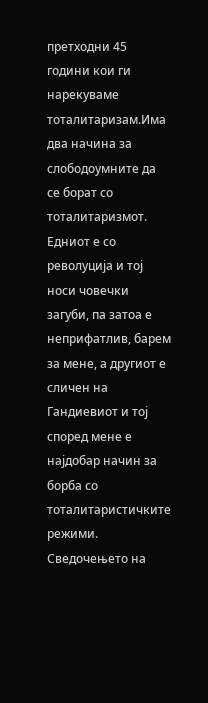претходни 45 години кои ги нарекуваме тоталитаризам.Има два начина за слободоумните да се борат со тоталитаризмот. Едниот е со револуција и тој носи човечки загуби, па затоа е неприфатлив, барем за мене, а другиот е сличен на Гандиевиот и тој според мене е најдобар начин за борба со тоталитаристичките режими. Сведочењето на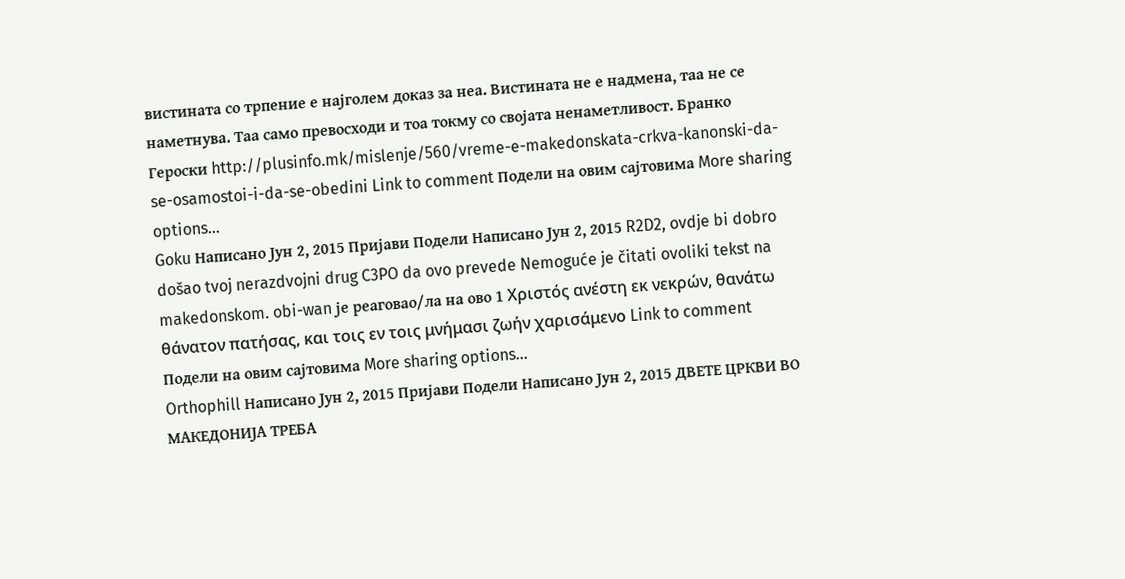вистината со трпение е најголем доказ за неа. Вистината не е надмена, таа не се наметнува. Таа само превосходи и тоа токму со својата ненаметливост. Бранко Героски http://plusinfo.mk/mislenje/560/vreme-e-makedonskata-crkva-kanonski-da-se-osamostoi-i-da-se-obedini Link to comment Подели на овим сајтовима More sharing options...
Goku Написано Јун 2, 2015 Пријави Подели Написано Јун 2, 2015 R2D2, ovdje bi dobro došao tvoj nerazdvojni drug C3PO da ovo prevede Nemoguće je čitati ovoliki tekst na makedonskom. obi-wan је реаговао/ла на ово 1 Χριστός ανέστη εκ νεκρών, θανάτω θάνατον πατήσας, και τοις εν τοις μνήμασι ζωήν χαρισάμενο Link to comment Подели на овим сајтовима More sharing options...
Orthophill Написано Јун 2, 2015 Пријави Подели Написано Јун 2, 2015 ДВЕТЕ ЦРКВИ ВО МАКЕДОНИЈА ТРЕБА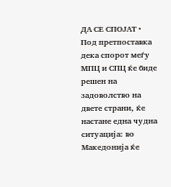ДА СЕ СПОЈАТ • Под претпоставка дека спорот меѓу МПЦ и СПЦ ќе биде решен на задоволство на двете страни, ќе настане една чудна ситуација: во Македонија ќе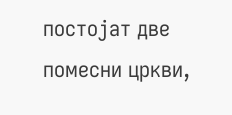постојат две помесни цркви,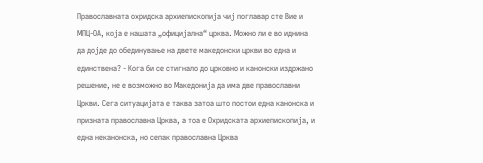Православната охридска архиепископија чиј поглавар сте Вие и МПЦ-ОА, која е нашата „официјална“ црква. Можно ли е во иднина да дојде до обединување на двете македонски цркви во една и единствена? - Кога би се стигнало до црковно и канонски издржано решение, не е возможно во Македонија да има две православни Цркви. Сега ситуацијата е таква затоа што постои една канонска и призната православна Црква, а тоа е Охридската архиепископија, и една неканонска, но сепак православна Црква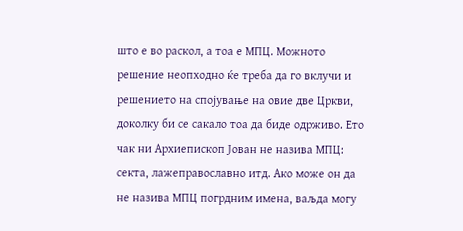што е во раскол, а тоа е МПЦ. Можното решение неопходно ќе треба да го вклучи и решението на спојување на овие две Цркви, доколку би се сакало тоа да биде одрживо. Ето чак ни Архиепископ Јован не назива МПЦ: секта, лажеправославно итд. Ако може он да не назива МПЦ погрдним имена, ваљда могу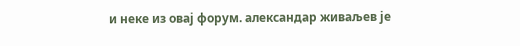и неке из овај форум. александар живаљев је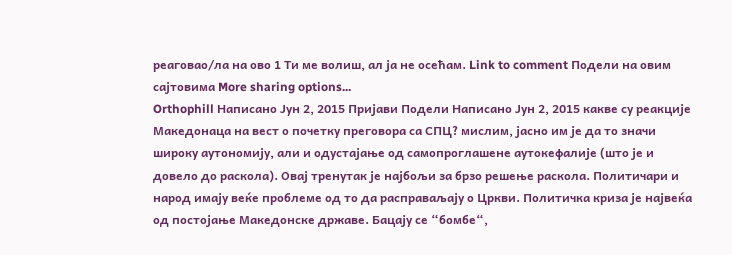реаговао/ла на ово 1 Ти ме волиш, ал ја не осећам. Link to comment Подели на овим сајтовима More sharing options...
Orthophill Написано Јун 2, 2015 Пријави Подели Написано Јун 2, 2015 какве су реакције Македонаца на вест о почетку преговора са СПЦ? мислим, јасно им је да то значи широку аутономију, али и одустајање од самопроглашене аутокефалије (што је и довело до раскола). Овај тренутак је најбољи за брзо решење раскола. Политичари и народ имају веќе проблеме од то да расправаљају о Цркви. Политичка криза је највеќа од постојање Македонске државе. Бацају се “бомбе“,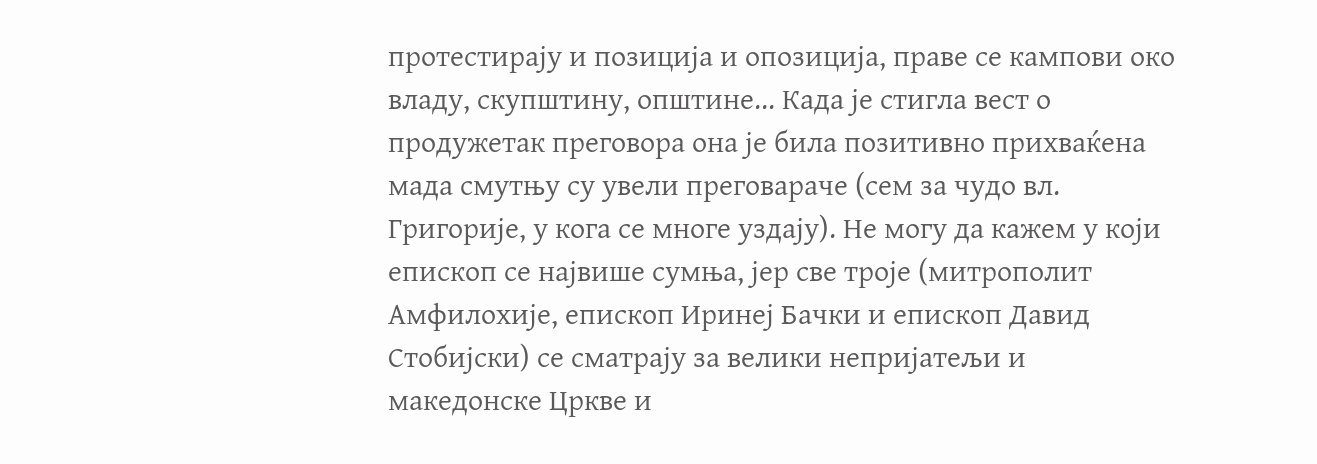протестирају и позиција и опозиција, праве се кампови око владу, скупштину, општине... Када је стигла вест о продужетак преговора она је била позитивно прихваќена мада смутњу су увели преговараче (сем за чудо вл. Григорије, у кога се многе уздају). Не могу да кажем у који епископ се највише сумња, јер све троје (митрополит Амфилохије, епископ Иринеј Бачки и епископ Давид Стобијски) се сматрају за велики непријатељи и македонске Цркве и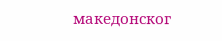македонског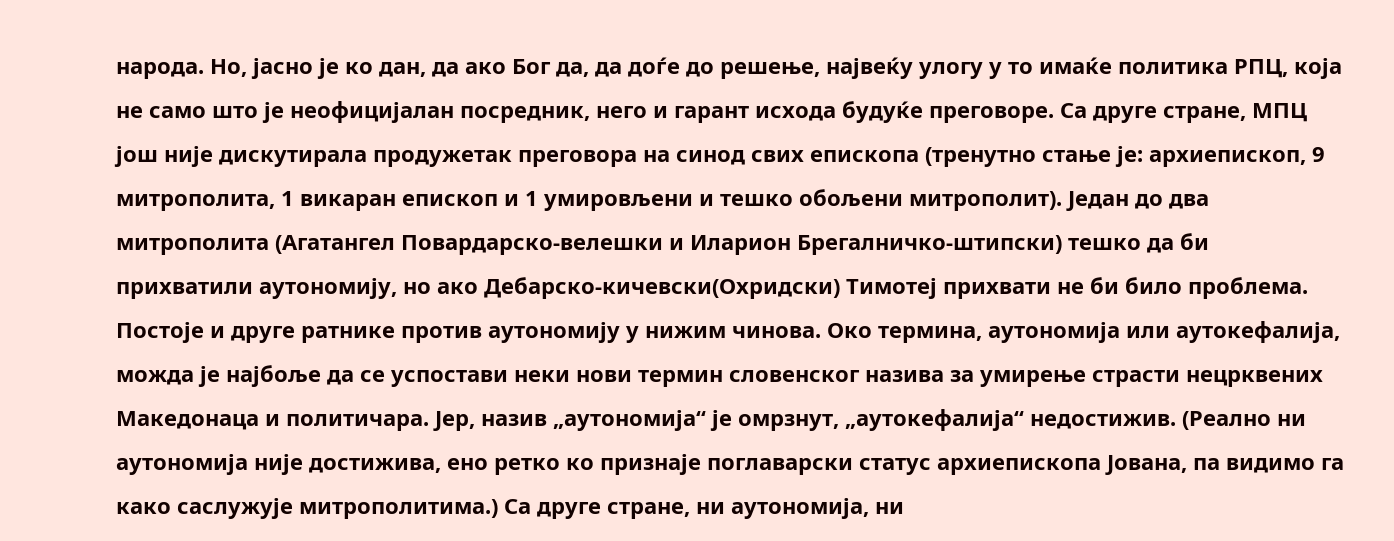народа. Но, јасно је ко дан, да ако Бог да, да доѓе до решење, највеќу улогу у то имаќе политика РПЦ, која не само што је неофицијалан посредник, него и гарант исхода будуќе преговоре. Са друге стране, МПЦ још није дискутирала продужетак преговора на синод свих епископа (тренутно стање је: архиепископ, 9 митрополита, 1 викаран епископ и 1 умировљени и тешко обољени митрополит). Један до два митрополита (Агатангел Повардарско-велешки и Иларион Брегалничко-штипски) тешко да би прихватили аутономију, но ако Дебарско-кичевски(Охридски) Тимотеј прихвати не би било проблема. Постоје и друге ратнике против аутономију у нижим чинова. Око термина, аутономија или аутокефалија, можда је најбоље да се успостави неки нови термин словенског назива за умирење страсти нецрквених Македонаца и политичара. Јер, назив „аутономија“ је омрзнут, „аутокефалија“ недостижив. (Реално ни аутономија није достижива, ено ретко ко признаје поглаварски статус архиепископа Јована, па видимо га како саслужује митрополитима.) Са друге стране, ни аутономија, ни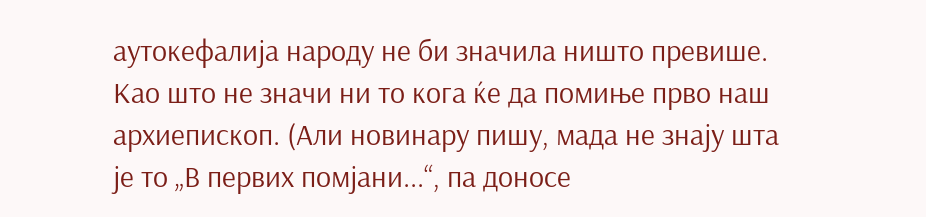аутокефалија народу не би значила ништо превише. Као што не значи ни то кога ќе да помиње прво наш архиепископ. (Али новинару пишу, мада не знају шта је то „В первих помјани...“, па доносе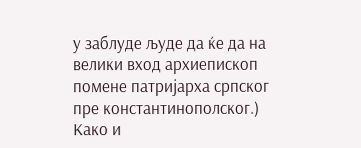у заблуде људе да ќе да на велики вход архиепископ помене патријарха српског пре константинополског.) Како и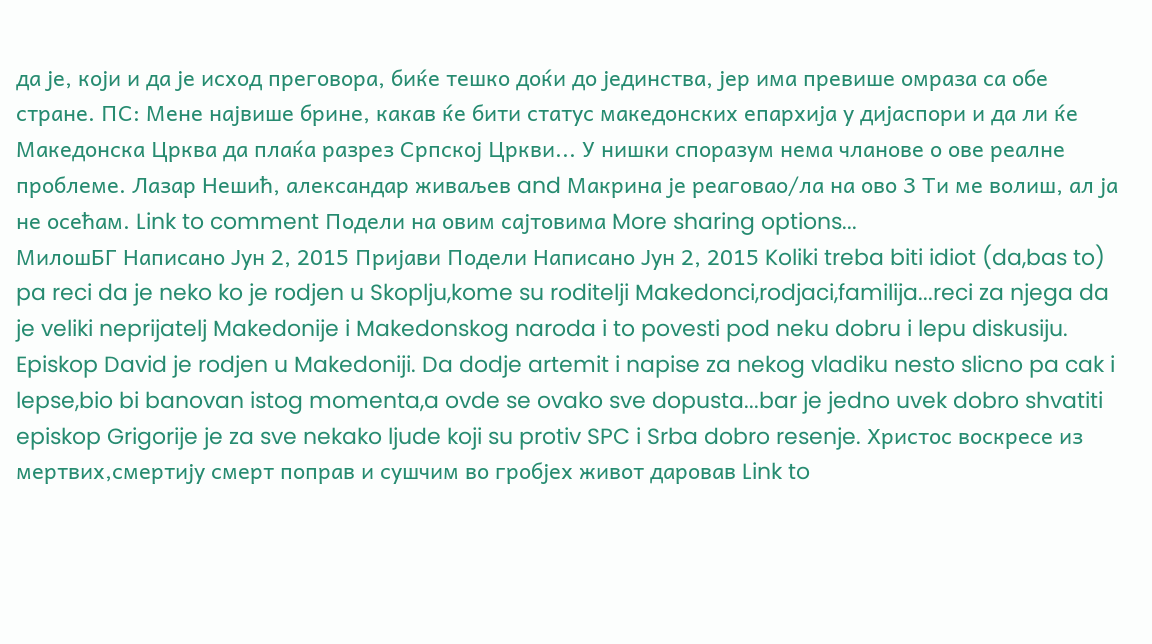да је, који и да је исход преговора, биќе тешко доќи до јединства, јер има превише омраза са обе стране. ПС: Мене највише брине, какав ќе бити статус македонских епархија у дијаспори и да ли ќе Македонска Црква да плаќа разрез Српској Цркви... У нишки споразум нема чланове о ове реалне проблеме. Лазар Нешић, александар живаљев and Макрина је реаговао/ла на ово 3 Ти ме волиш, ал ја не осећам. Link to comment Подели на овим сајтовима More sharing options...
МилошБГ Написано Јун 2, 2015 Пријави Подели Написано Јун 2, 2015 Koliki treba biti idiot (da,bas to) pa reci da je neko ko je rodjen u Skoplju,kome su roditelji Makedonci,rodjaci,familija...reci za njega da je veliki neprijatelj Makedonije i Makedonskog naroda i to povesti pod neku dobru i lepu diskusiju. Episkop David je rodjen u Makedoniji. Da dodje artemit i napise za nekog vladiku nesto slicno pa cak i lepse,bio bi banovan istog momenta,a ovde se ovako sve dopusta...bar je jedno uvek dobro shvatiti episkop Grigorije je za sve nekako ljude koji su protiv SPC i Srba dobro resenje. Христос воскресе из мертвих,смертију смерт поправ и сушчим во гробјех живот даровав Link to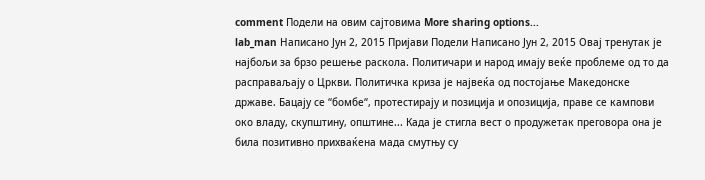comment Подели на овим сајтовима More sharing options...
lab_man Написано Јун 2, 2015 Пријави Подели Написано Јун 2, 2015 Овај тренутак је најбољи за брзо решење раскола. Политичари и народ имају веќе проблеме од то да расправаљају о Цркви. Политичка криза је највеќа од постојање Македонске државе. Бацају се “бомбе“, протестирају и позиција и опозиција, праве се кампови око владу, скупштину, општине... Када је стигла вест о продужетак преговора она је била позитивно прихваќена мада смутњу су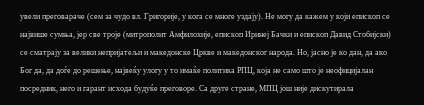увели преговараче (сем за чудо вл. Григорије, у кога се многе уздају). Не могу да кажем у који епископ се највише сумња, јер све троје (митрополит Амфилохије, епископ Иринеј Бачки и епископ Давид Стобијски) се сматрају за велики непријатељи и македонске Цркве и македонског народа. Но, јасно је ко дан, да ако Бог да, да доѓе до решење, највеќу улогу у то имаќе политика РПЦ, која не само што је неофицијалан посредник, него и гарант исхода будуќе преговоре. Са друге стране, МПЦ још није дискутирала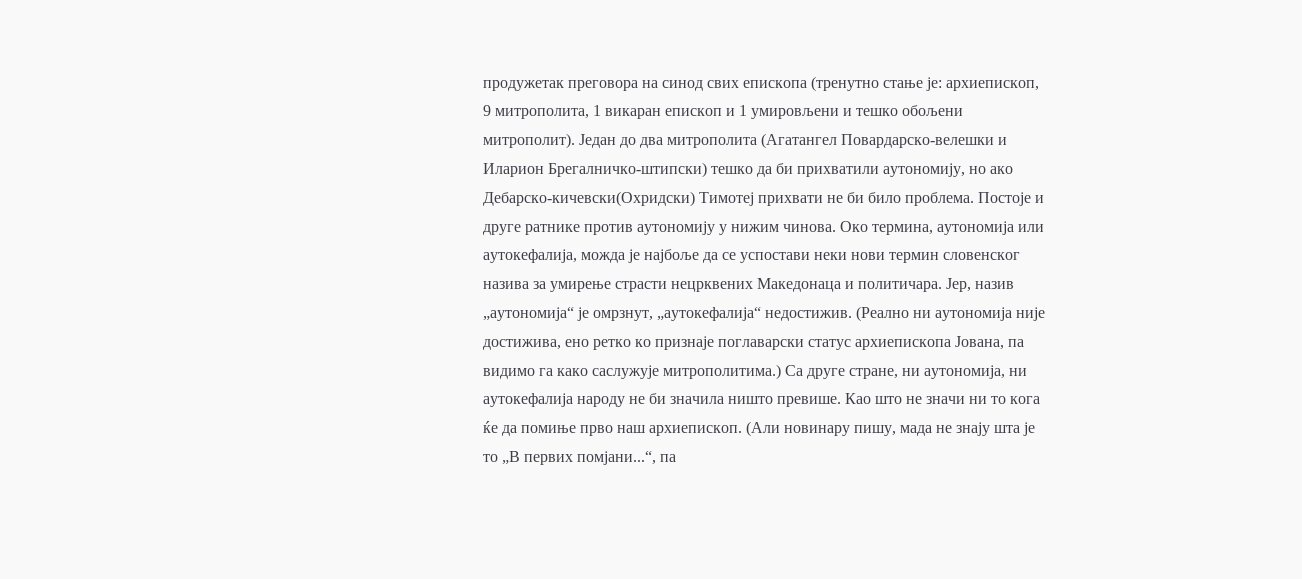продужетак преговора на синод свих епископа (тренутно стање је: архиепископ, 9 митрополита, 1 викаран епископ и 1 умировљени и тешко обољени митрополит). Један до два митрополита (Агатангел Повардарско-велешки и Иларион Брегалничко-штипски) тешко да би прихватили аутономију, но ако Дебарско-кичевски(Охридски) Тимотеј прихвати не би било проблема. Постоје и друге ратнике против аутономију у нижим чинова. Око термина, аутономија или аутокефалија, можда је најбоље да се успостави неки нови термин словенског назива за умирење страсти нецрквених Македонаца и политичара. Јер, назив „аутономија“ је омрзнут, „аутокефалија“ недостижив. (Реално ни аутономија није достижива, ено ретко ко признаје поглаварски статус архиепископа Јована, па видимо га како саслужује митрополитима.) Са друге стране, ни аутономија, ни аутокефалија народу не би значила ништо превише. Као што не значи ни то кога ќе да помиње прво наш архиепископ. (Али новинару пишу, мада не знају шта је то „В первих помјани...“, па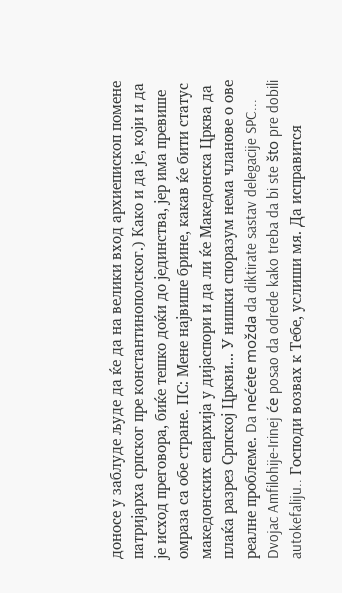доносе у заблуде људе да ќе да на велики вход архиепископ помене патријарха српског пре константинополског.) Како и да је, који и да је исход преговора, биќе тешко доќи до јединства, јер има превише омраза са обе стране. ПС: Мене највише брине, какав ќе бити статус македонских епархија у дијаспори и да ли ќе Македонска Црква да плаќа разрез Српској Цркви... У нишки споразум нема чланове о ове реалне проблеме. Da nećete možda da diktirate sastav delegacije SPC... Dvojac Amfilohije-Irinej će posao da odrede kako treba da bi ste što pre dobili autokefaliju.. Господи возвах к Тебе, услиши мя. Да исправится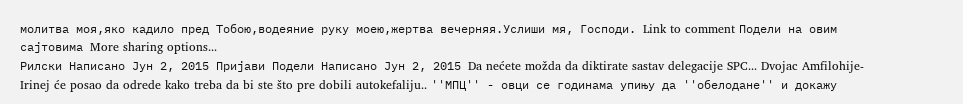молитва моя,яко кадило пред Тобою,водеяние руку моею,жертва вечерняя.Услиши мя, Господи. Link to comment Подели на овим сајтовима More sharing options...
Рилски Написано Јун 2, 2015 Пријави Подели Написано Јун 2, 2015 Da nećete možda da diktirate sastav delegacije SPC... Dvojac Amfilohije-Irinej će posao da odrede kako treba da bi ste što pre dobili autokefaliju.. ''МПЦ'' - овци се годинама упињу да ''обелодане'' и докажу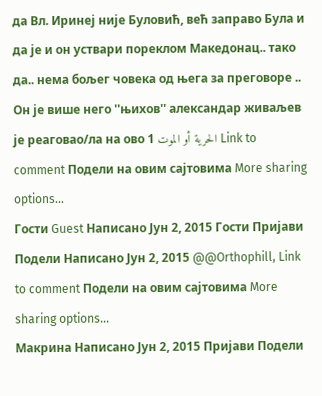да Вл. Иринеј није Буловић, већ заправо Була и да је и он уствари пореклом Македонац.. тако да.. нема бољег човека од њега за преговоре .. Он је више него ''њихов'' александар живаљев је реаговао/ла на ово 1 الحرية أو الموت Link to comment Подели на овим сајтовима More sharing options...
Гости Guest Написано Јун 2, 2015 Гости Пријави Подели Написано Јун 2, 2015 @@Orthophill, Link to comment Подели на овим сајтовима More sharing options...
Макрина Написано Јун 2, 2015 Пријави Подели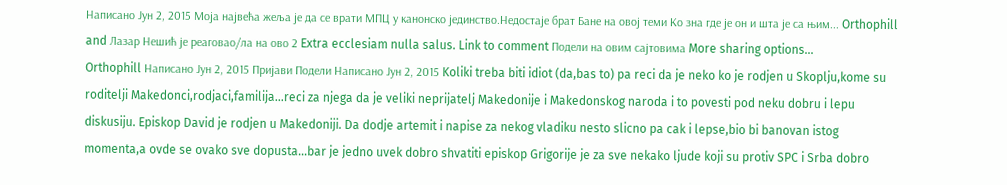Написано Јун 2, 2015 Моја највећа жеља је да се врати МПЦ у канонско јединство.Недостаје брат Бане на овој теми Ко зна где је он и шта је са њим... Orthophill and Лазар Нешић је реаговао/ла на ово 2 Extra ecclesiam nulla salus. Link to comment Подели на овим сајтовима More sharing options...
Orthophill Написано Јун 2, 2015 Пријави Подели Написано Јун 2, 2015 Koliki treba biti idiot (da,bas to) pa reci da je neko ko je rodjen u Skoplju,kome su roditelji Makedonci,rodjaci,familija...reci za njega da je veliki neprijatelj Makedonije i Makedonskog naroda i to povesti pod neku dobru i lepu diskusiju. Episkop David je rodjen u Makedoniji. Da dodje artemit i napise za nekog vladiku nesto slicno pa cak i lepse,bio bi banovan istog momenta,a ovde se ovako sve dopusta...bar je jedno uvek dobro shvatiti episkop Grigorije je za sve nekako ljude koji su protiv SPC i Srba dobro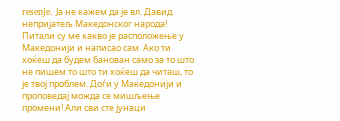resenje. Ја не кажем да је вл. Давид непријатељ Македонског народа! Питали су ме какво је расположење у Македонији и написао сам. Ако ти хоќеш да будем банован само за то што не пишем то што ти хоќеш да читаш, то је твој проблем. Доѓи у Македонији и проповедај можда се мишљење промени! Али сви сте јунаци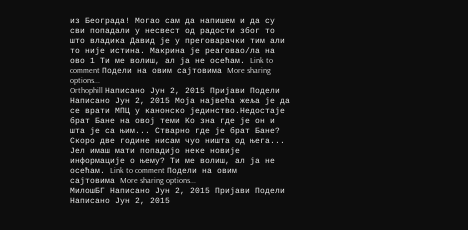из Београда! Могао сам да напишем и да су сви попадали у несвест од радости због то што владика Давид је у преговарачки тим али то није истина. Макрина је реаговао/ла на ово 1 Ти ме волиш, ал ја не осећам. Link to comment Подели на овим сајтовима More sharing options...
Orthophill Написано Јун 2, 2015 Пријави Подели Написано Јун 2, 2015 Моја највећа жеља је да се врати МПЦ у канонско јединство.Недостаје брат Бане на овој теми Ко зна где је он и шта је са њим... Стварно где је брат Бане? Скоро две године нисам чуо ништа од њега... Јел имаш мати попадијо неке новије информације о њему? Ти ме волиш, ал ја не осећам. Link to comment Подели на овим сајтовима More sharing options...
МилошБГ Написано Јун 2, 2015 Пријави Подели Написано Јун 2, 2015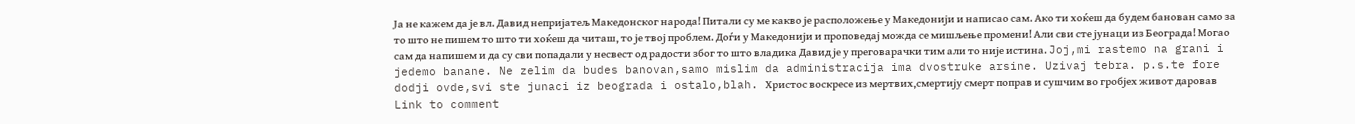Ја не кажем да је вл. Давид непријатељ Македонског народа! Питали су ме какво је расположење у Македонији и написао сам. Ако ти хоќеш да будем банован само за то што не пишем то што ти хоќеш да читаш, то је твој проблем. Доѓи у Македонији и проповедај можда се мишљење промени! Али сви сте јунаци из Београда! Могао сам да напишем и да су сви попадали у несвест од радости због то што владика Давид је у преговарачки тим али то није истина. Joj,mi rastemo na grani i jedemo banane. Ne zelim da budes banovan,samo mislim da administracija ima dvostruke arsine. Uzivaj tebra. p.s.te fore dodji ovde,svi ste junaci iz beograda i ostalo,blah. Христос воскресе из мертвих,смертију смерт поправ и сушчим во гробјех живот даровав Link to comment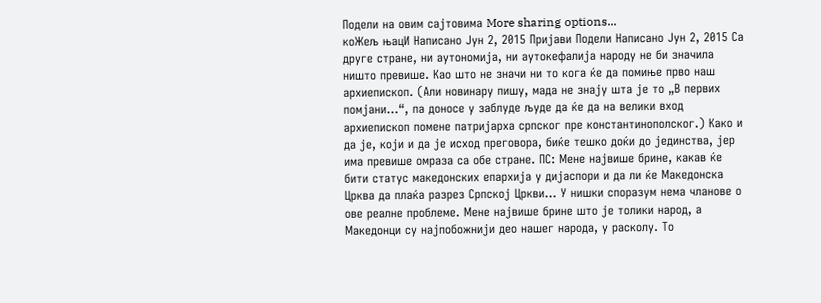Подели на овим сајтовима More sharing options...
коЖељ њацИ Написано Јун 2, 2015 Пријави Подели Написано Јун 2, 2015 Са друге стране, ни аутономија, ни аутокефалија народу не би значила ништо превише. Као што не значи ни то кога ќе да помиње прво наш архиепископ. (Али новинару пишу, мада не знају шта је то „В первих помјани...“, па доносе у заблуде људе да ќе да на велики вход архиепископ помене патријарха српског пре константинополског.) Како и да је, који и да је исход преговора, биќе тешко доќи до јединства, јер има превише омраза са обе стране. ПС: Мене највише брине, какав ќе бити статус македонских епархија у дијаспори и да ли ќе Македонска Црква да плаќа разрез Српској Цркви... У нишки споразум нема чланове о ове реалне проблеме. Мене највише брине што је толики народ, а Македонци су најпобожнији део нашег народа, у расколу. То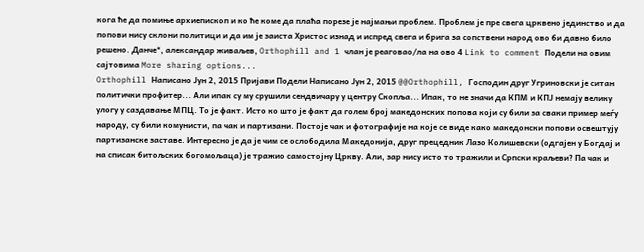кога ће да помиње архиепископ и ко ће коме да плаћа порезе је најмањи проблем. Проблем је пре свега црквено јединство и да попови нису склони политици и да им је заиста Христос изнад и испред свега и брига за сопствени народ ово би давно било решено. Данче*, александар живаљев, Orthophill and 1 члан је реаговао/ла на ово 4 Link to comment Подели на овим сајтовима More sharing options...
Orthophill Написано Јун 2, 2015 Пријави Подели Написано Јун 2, 2015 @@Orthophill, Господин друг Угриновски је ситан политички профитер... Али ипак су му срушили сендвичару у центру Скопља... Ипак, то не значи да КПМ и КПЈ немају велику улогу у саздавање МПЦ. То је факт. Исто ко што је факт да голем број македонских попова који су били за сваки пример меѓу народу, су били комунисти, па чак и партизани. Постоје чак и фотографије на које се виде како македонски попови освештују партизанске заставе. Интересно је да је чим се ослободила Македонија, друг прецедник Лазо Колишевски (одгајен у Богдај и на списак битољских богомољаца) је тражио самостојну Цркву. Али, зар нису исто то тражили и Српски краљеви? Па чак и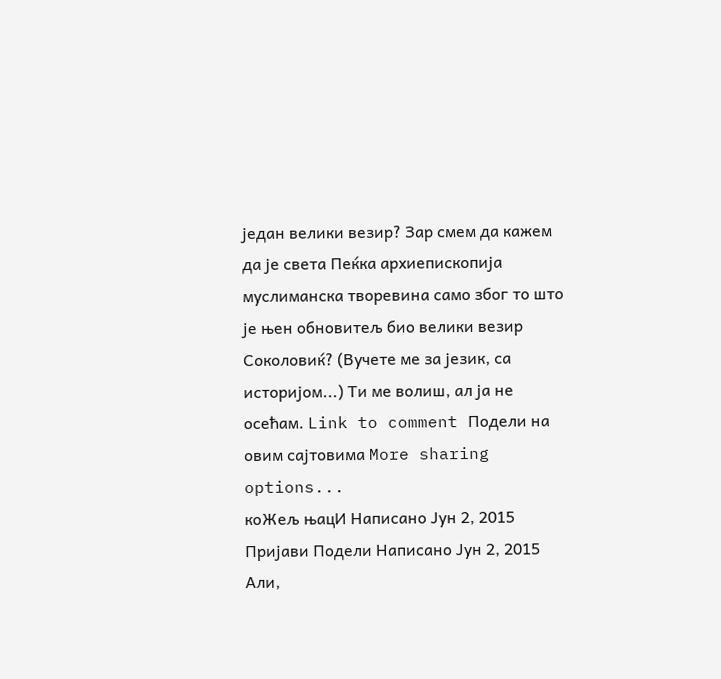један велики везир? Зар смем да кажем да је света Пеќка архиепископија муслиманска творевина само због то што је њен обновитељ био велики везир Соколовиќ? (Вучете ме за језик, са историјом...) Ти ме волиш, ал ја не осећам. Link to comment Подели на овим сајтовима More sharing options...
коЖељ њацИ Написано Јун 2, 2015 Пријави Подели Написано Јун 2, 2015 Али,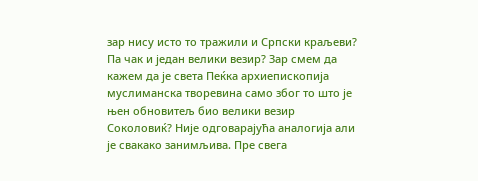зар нису исто то тражили и Српски краљеви? Па чак и један велики везир? Зар смем да кажем да је света Пеќка архиепископија муслиманска творевина само због то што је њен обновитељ био велики везир Соколовиќ? Није одговарајућа аналогија али је свакако занимљива. Пре свега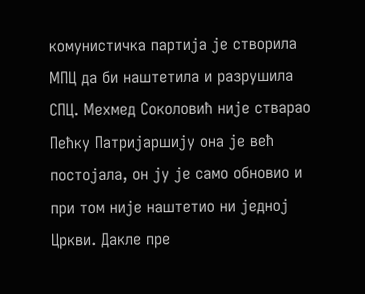комунистичка партија је створила МПЦ да би наштетила и разрушила СПЦ. Мехмед Соколовић није стварао Пећку Патријаршију она је већ постојала, он ју је само обновио и при том није наштетио ни једној Цркви. Дакле пре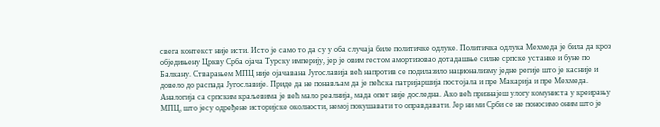свега контекст није исти. Исто је само то да су у оба случаја биле политичке одлуке. Политичка одлука Мехмеда је била да кроз обједињену Цркву Срба ојача Турску империју, јер је овим гестом амортизовао дотадашње силне српске устанке и буне по Балкану. Стварањем МПЦ није ојачавана Југославија већ напротив се подилазило национализму једне регије што је касније и довело до распада Југославије. Приде да не понављам да је пећска патријаршија постојала и пре Макарија и пре Мехмеда. Аналогија са српским краљевима је већ мало реалнија, мада опет није доследна. Ако већ признајеш улогу комуниста у креирању МПЦ, што јесу одређене историјске околности, немој покушавати то оправдавати. Јер ни ми Срби се не поносимо оним што је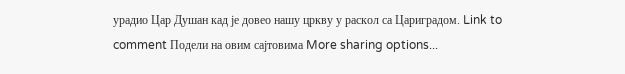урадио Цар Душан кад је довео нашу цркву у раскол са Цариградом. Link to comment Подели на овим сајтовима More sharing options...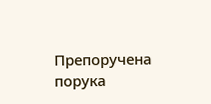Препоручена порука